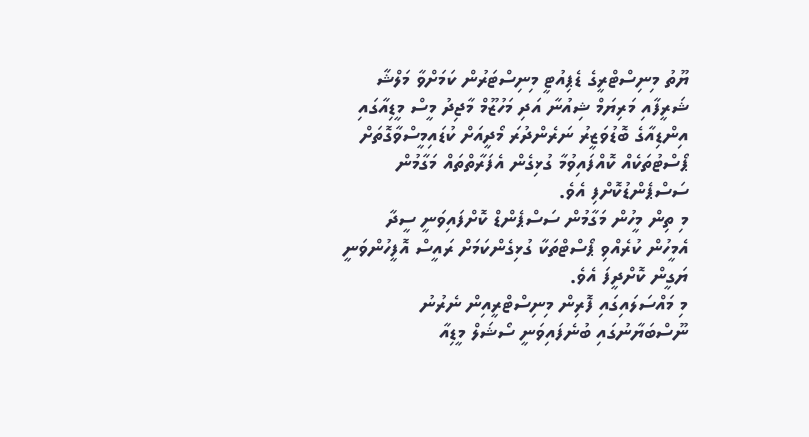ޔޫތު މިނިސްޓްރީގެ ޑެޕިއުޓީ މިނިސްޓަރުން ކަމަށްވާ މަލްޝާ ޝަރީފާއި މަރިޔަމް ޝިއުނާ އަދި މަހުޒޫމް މާޖިދު މީސް މީޑިއާގައި އިންޑިއާގެ ބޮޑުވަޒީރު ނަރެންދުރަ މޯދީއަށް ކުޑައިމީސްވާގޮތަށް ޕޯސްޓުތަކެއް ކޮއްފައިވުމާ ގުޅިގެން އެފަރާތްތައް މަގާމުން ސަސްޕެންޑުކޮށްފި އެވެ.
މި ތިން މީހުން މަގާމުން ސަސްޕެންޑް ކޮށްފައިވަނީ ސީދާ އެމީހުން ކުރެއްވި ޕޯސްޓްތަކާ ގުޅިގެންކަމަށް ރައީސް އޮފީހުންވަނީ ޔަގީން ކޮށްދީފަ އެވެ.
މި މައްސަލައިގައި ފޮރިން މިނިސްޓްރީއިން ނެރުނު ނޫސްބަޔާނުގައި ބުނެފައިވަނީ ސޯޝަލް މީޑިއާ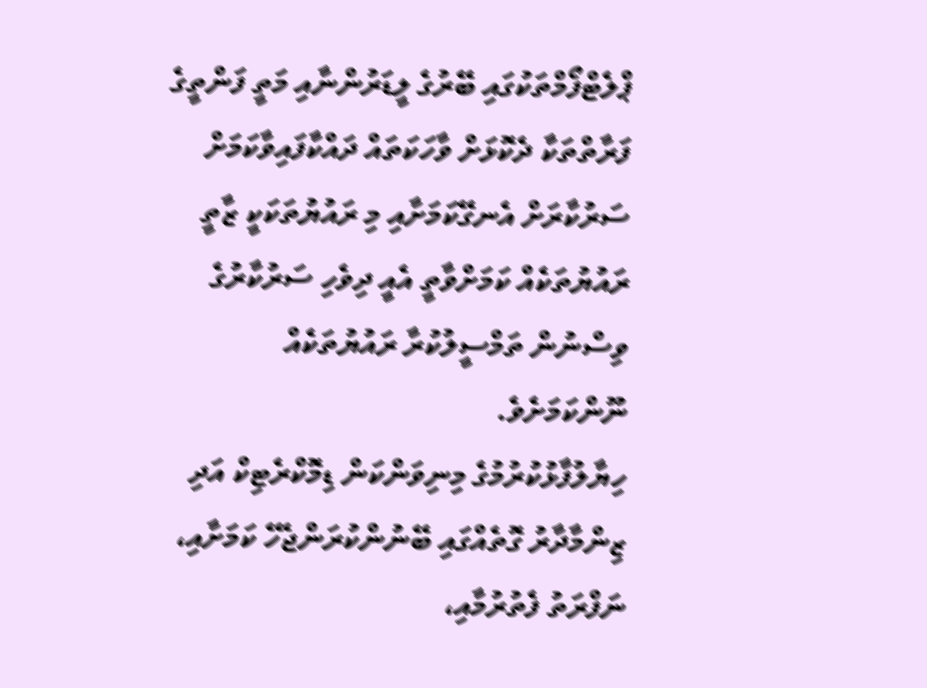ޕްލެޓްފޯމްތަކުގައި ބޭރުގެ ލީޑަރުންނާއި މަތީ ފަންތީގެ ފަރާތްތަކާ ދެކޮޅަށް ވާހަކަތައް ދައްކާފައިވާކަމަށް ސަރުކާރަށް އެނގޭކަމަށާއި މި ރައުޔުތަކަކީ ޒާތީ ރައުޔުތަކެއް ކަމަށްވާތީ އެއީ ދިވެހި ސަރުކާރުގެ ވިސްނުން ތަމްސީލުކުރާ ރައުޔުތަކެއް ނޫންކަމަށެވެ.
ހިޔާލުފާޅުކުރުމުގެ މިނިވަންކަން ޑިމޮކްރެޓިކް އަދި ޒިންމާދާރު ގޮތެއްގައި ބޭނުންކުރަންޖެހޭ ކަމަށާއި، ނަފްރަތު ފެތުރުމާއި،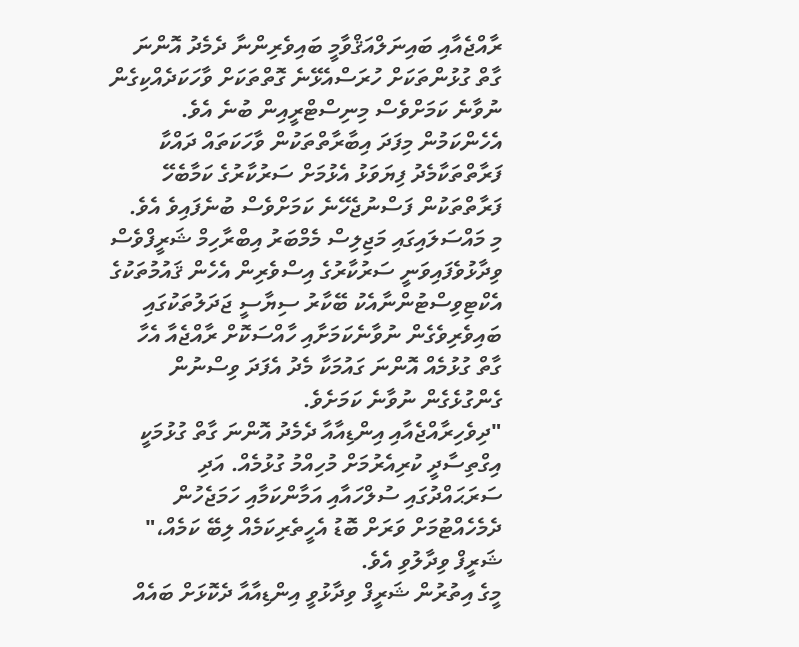ރާއްޖެއާއި ބައިނަލްއަޤްވާމީ ބައިވެރިންނާ ދެމެދު އޮންނަ ގާތް ގުޅުންތަކަށް ހުރަސްއެޅޭނެ ގޮތްތަކަށް ވާހަކަދެއްކިގެން ނުވާނެ ކަމަށްވެސް މިނިސްޓްރީއިން ބުނެ އެވެ. އެހެންކަމުން މިފަދަ އިބާރާތްތަކުން ވާހަކަތައް ދައްކާ ފަރާތްތަކާމެދު ފިޔަވަޅު އެޅުމަށް ސަރުކާރުގެ ކަމާބެހޭ ފަރާތްތަކުން ފަސްނުޖެހޭނެ ކަމަށްވެސް ބުނެފައިވެ އެވެ.
މި މައްސަލައިގައި މަޖިލިސް މެމްބަރު އިބްރާހިމް ޝަރީފްވެސް ވިދާޅުވެފައިވަނީ ސަރުކާރުގެ އިސްވެރިން އެހެން ޤައުމުތަކުގެ އެކްޓިވިސްޓުންނާއެކު ބޭކާރު ސިޔާސީ ޖަދަލުތަކުގައި ބައިވެރިވެގެން ނުވާނެކަމަށާއި ހާއްސަކޮށް ރާއްޖެއާ އެހާ ގާތް ގުޅުމެއް އޮންނަ ގައުމަކާ މެދު އެފަދަ ވިސްނުން ގެންގުޅެގެން ނުވާނެ ކަމަށެވެ.
"ދިވެހިރާއްޖެއާއި އިންޑިއާއާ ދެމެދު އޮންނަ ގާތް ގުޅުމަކީ އިގްތިސާދީ ކުރިއެރުމަށް މުހިއްމު ގުޅުމެއް. އަދި ސަރަޙައްދުގައި ސުލްހައާއި އަމާންކަމާއި ހަމަޖެހުން ދެމެހެއްޓުމަށް ވަރަށް ބޮޑު އެހީތެރިކަމެއް ލިބޭ ކަމެއް،" ޝަރީފް ވިދާލުވި އެވެ.
މީގެ އިތުރުން ޝަރީފް ވިދާޅުވީ އިންޑިއާއާ ދެކޮޅަށް ބައެއް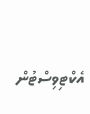އެކްޓިވިސްޓުން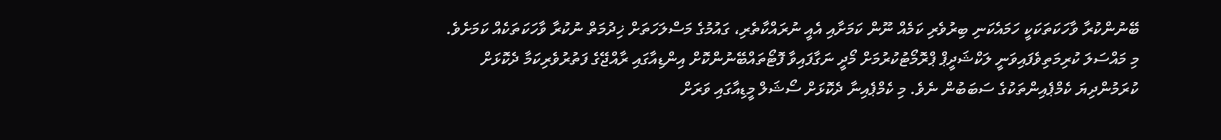ބޭނުންކުރާ ވާހަކަތަކަކީ ހަމައެކަނި ބިރުވެރި ކަމެއް ނޫން ކަމަށާއި އެއީ ނުރައްކާތެރި، ގައުމުގެ މަސްލަހަތަށް ޚިދުމަތް ނުކުރާ ވާހަކަތަކެއް ކަމަށެވެ.
މި މައްސަލަ ކުރިމަތިވެފައިވަނީ ލަކްޝަދީޕް ޕްރޮމޯޓުކުރުމަށް މޯދީ ނަގާފައިވާ ފޮޓޯތައްބޭނުންކޮށް އިންޑިއާގައި ރާއްޖޭގެ ފަތުރުވެރިކަމާ ދެކޮޅަށް ކުރަމުންދިޔަ ކެމްޕެއިންތަކުގެ ސަބަބުން ނެވެ. މި ކެމްޕެއިނާ ދެކޮޅަށް ސޯޝަލް މީޑިއާގައި ވަރަށް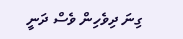ގިނަ ދިވެހިން ވެސް ދަނީ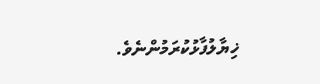ޚިޔާލުފާޅުކުރަމުންނެވެ.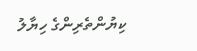ކިޔުންތެރިންގެ ހިޔާލު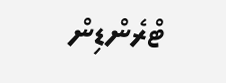ޓްރެންޑިން